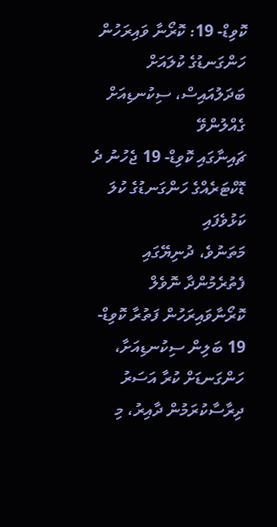ކޮވިޑް- 19: ކޮރޯނާ ވައިރަހުން ހަންގަނޑުގެ ކުލައަށް ބަދަލުއައިސް، ސިކުނޑިއަށް ގެއްލުންވޭ
ޗައިނާގައި ކޮވިޑް- 19 ޖެހުނު ދެ ޑޮކްޓަރެއްގެ ހަންގަނޑުގެ ކުލަ ކަޅުވެފައި
މަތަނުވެ، ދުނިޔޭގައި ފެތުރެމުންދާ ނޮވެލް ކޮރޯނާވައިރަހުން ފަތުރާ ކޮވިޑް- 19 ބަލިން ސިކުނޑިއަށާ، ހަންގަނޑަށް ކުރާ އަސަރު ދިރާސާކުރަމުން ދާއިރު، މި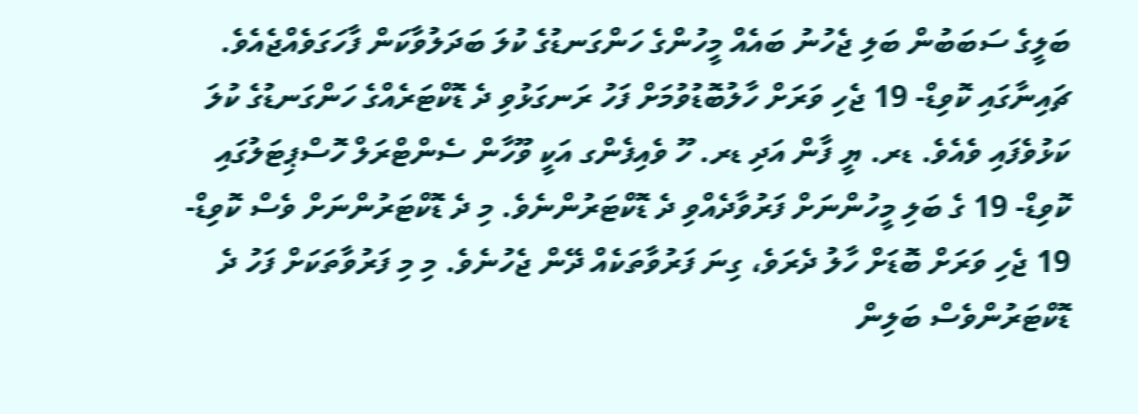ބަލީގެ ސަބަބުން ބަލި ޖެހުނު ބައެއް މީހުންގެ ހަންގަނޑުގެ ކުލަ ބަދަލުވާކަން ފާހަގަވެއްޖެއެވެ.
ޗައިނާގައި ކޮވިޑް- 19 ޖެހި ވަރަށް ހާލުބޮޑުވުމަށް ފަހު ރަނގަޅުވި ދެ ޑޮކްޓަރެއްގެ ހަންގަނޑުގެ ކުލަ ކަޅުވެފައި ވެއެވެ. ޑރ. ޔީ ފާން އަދި ޑރ. ހޫ ވެއިފެންގ އަކީ ވޫހާން ސެންޓްރަލް ހޮސްޕިޓަލުގައި ކޮވިޑް- 19 ގެ ބަލި މީހުންނަށް ފަރުވާދެއްވި ދެ ޑޮކްޓަރުންނެވެ. މި ދެ ޑޮކްޓަރުންނަށް ވެސް ކޮވިޑް- 19 ޖެހި ވަރަށް ބޮޑަށް ހާލު ދެރަވެ، ގިނަ ފަރުވާތަކެއް ދޭން ޖެހުނެވެ. މި މި ފަރުވާތަކަށް ފަހު ދެ ޑޮކްޓަރުންވެސް ބަލިން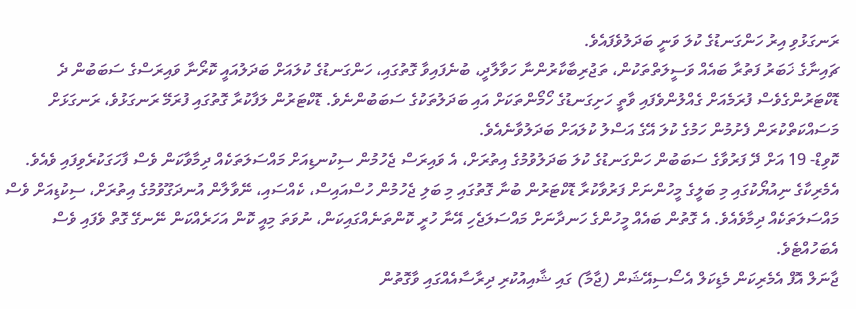ރަނގަޅުވި އިރު ހަންގަނޑުގެ ކުލަ ވަނީ ބަދަލުވެފައެވެ.
ޗައިނާގެ ޚަބަރު ފަތުރާ ބައެއް ވަސީލަތްތަކުން، ތަޖުރިބާކާރުންނާ ހަވާލާދީ، ބުނެފައިވާ ގޮތުގައި، ހަންގަނޑުގެ ކުލައަށް ބަދަލުއައީ ކޮރޯނާ ވައިރަސްގެ ސަބަބުން ދެ ޑޮކްޓަރުންގެވެސް ފުރަމެއަށް ގެއްލުންވެފައި ވާތީ ހަށިގަނޑުގެ ހޯމޯންތަކަށް އައި ބަދަލުތަކުގެ ސަބަބުންނެވެ. ޑޮކްޓަރުން ލަފާކުރާ ގޮތުގައި ފުރަމޭ ރަނގަޅުވެ، ރަނގަޅަށް މަސައްކަތްކުރަން ފެށުމުން ހަމުގެ ކުލަ އޭގެ އަސްލު ކުލައަށް ބަދަލުވާނެއެވެ.
ކޮވިޑް- 19 އަށް ދޭ ފަރުވާގެ ސަބަބުން ހަންގަނޑުގެ ކުލަ ބަދަލުވުމުގެ އިތުރަށް، އެ ވައިރަސް ޖެހުމުން ސިކުނޑިއަށް މައްސަލަތަކެއް ދިމާވާކަން ވެސް ފާހަގަކުރެވިފައި ވެއެވެ. އެމެރިކާގެ ނިއުޔޯކުގައި މި ބަލީގެ މީހުންނަށް ފަރުވާކުރާ ޑޮކްޓަރުން ބުނާ ގޮތުގައި މި ބަލި ޖެހުމުން ހުސްއައިސް، ކެއްސައި، ނޭވާލާން އުނދަގޫވުމުގެ އިތުރަށް، ސިކުޑިއަށް ވެސް މައްސަލަތަކެއް ދިމާވެއެވެ. އެ ގޮތުން ބައެއް މީހުންގެ ހަނދާނަށް މައްސަލަޖެހި އޭނާ ހުރީ ކޮންތަނެއްގައިކަން، ނުވަތަ މިއީ ކޮން އަހަރެއްކަން ނޭނގޭ ގޮތް ވެފައި ވެސް އެބަހުއްޓެވެ.
ޖާނަލް އޮފް އެމެރިކަން މެޑިކަލް އެސޯސިއޭޝަން (ޖާމާ) ގައި ޝާއިއުކުރި ދިރާސާއެއްގައި ވާގޮތުން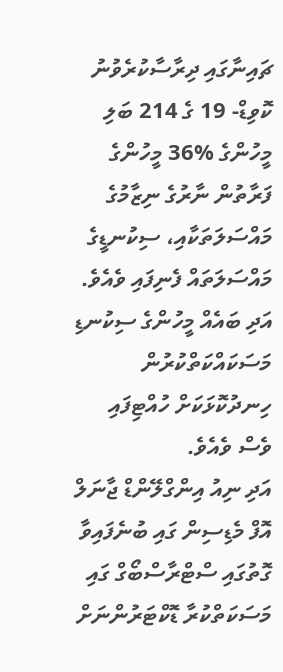ޗައިނާގައި ދިރާސާކުރެވުނު ކޮވިޑް- 19 ގެ 214 ބަލި މީހުންގެ %36 މީހުންގެ ފަރާތުން ނާރުގެ ނިޒާމުގެ މައްސަލަތަކާއި، ސިކުނޑީގެ މައްސަލަތައް ފެނިފައި ވެއެވެ. އަދި ބައެއް މީހުންގެ ސިކުނޑި މަސަކައްކަތްކުރުން ހިނދުކޮޅަކަށް ހުއްޓިފައި ވެސް ވެއެވެ.
އަދި ނިއު އިންގްލޭންޑް ޖާނަލް އޮފް މެޑިސިން ގައި ބުނެފައިވާ ގޮތުގައި ސްޓްރާސްބޯގް ގައި މަސަކަތްކުރާ ޑޮކްޓަރުންނަށް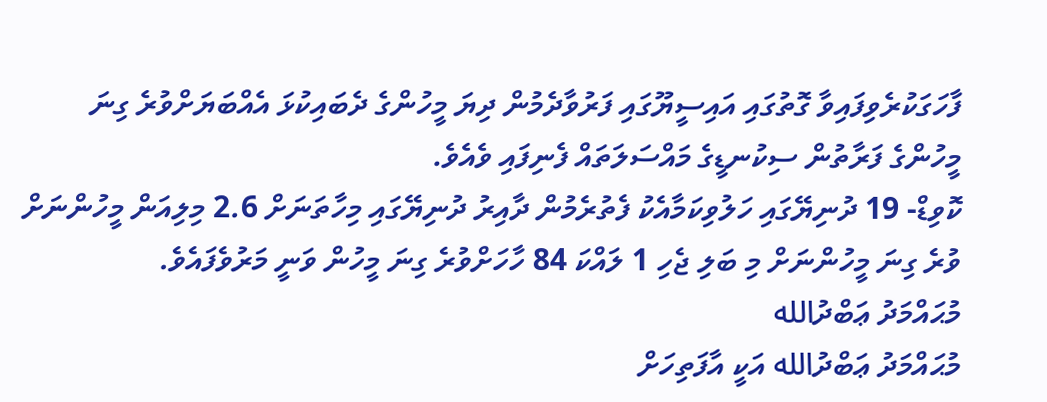ފާހަގަކުރެވިފައިވާ ގޮތުގައި އައިސީޔޫގައި ފަރުވާދެމުން ދިޔަ މީހުންގެ ދެބައިކުޅަ އެއްބަޔަށްވުރެ ގިނަ މީހުންގެ ފަރާތުން ސިކުނޑީގެ މައްސަލަތައް ފެނިފައި ވެއެވެ.
ކޮވިޑް- 19 ދުނިޔޭގައި ހަލުވިކަމާއެކު ފެތުރެމުން ދާއިރު ދުނިޔޭގައި މިހާތަނަށް 2.6 މިލިއަން މީހުންނަށް ވުރެ ގިނަ މީހުންނަށް މި ބަލި ޖެހި 1 ލައްކަ 84 ހާހަށްވުރެ ގިނަ މީހުން ވަނީ މަރުވެފައެވެ.
މުޙައްމަދު ޢަބްދުالله
މުޙައްމަދު ޢަބްދުالله އަކީ އާފަތިހަށް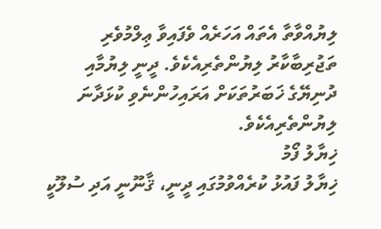ލިޔުއްވާތާ އެތައް އަހަރެއް ވެފައިވާ ޢިލްމުވެރި ތަޖުރިބާކާރު ލިޔުންތެރިއެކެވެ. ދީނީ ލިޔުމާއި ދުނިޔޭގެ ޚަބަރުތަކަށް އަރައިހުންނެވި ކުޅަދާނަ ލިޔުންތެރިއެކެވެ.
ޚިޔާލު ފޯމު
ޚިޔާލު ފައުޅު ކުރެއްވުމުގައި ދީނީ، ޤާނޫނީ އަދި ސުލޫކީ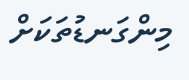މިންގަނޑުތަކަށް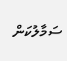ސަމާލުކަން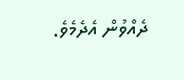ދެއްވުން އެދެމެވެ.